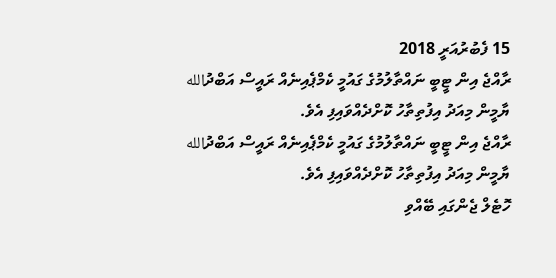15 ފެބުރުއަރީ 2018
ރާއްޖެ އިން ޓީބީ ނައްތާލުމުގެ ގައުމީ ކެމްޕެއިނެއް ރައީސް އަބްދުالله ޔާމީން މިއަދު އިފުތިތާހު ކޮށްދެއްވައިފި އެވެ.
ރާއްޖެ އިން ޓީބީ ނައްތާލުމުގެ ގައުމީ ކެމްޕެއިނެއް ރައީސް އަބްދުالله ޔާމީން މިއަދު އިފުތިތާހު ކޮށްދެއްވައިފި އެވެ.
ހޮޓެލް ޖެންގައި ބޭއްވި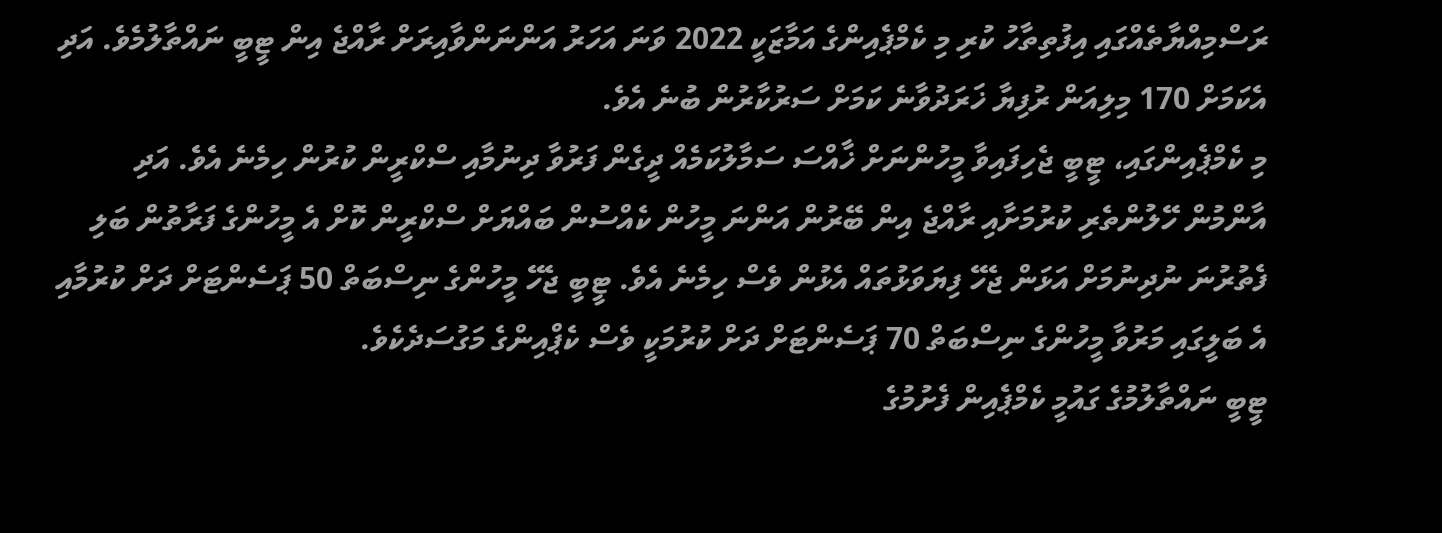ރަސްމިއްޔާތެއްގައި އިފުތިތާހު ކުރި މި ކެމްޕެއިންގެ އަމާޒަކީ 2022 ވަނަ އަހަރު އަންނަންވާއިރަށް ރާއްޖެ އިން ޓީބީ ނައްތާލުމެވެ. އަދި އެކަމަށް 170 މިލިއަން ރުފިޔާ ޚަރަދުވާނެ ކަމަށް ސަރުކާރުން ބުނެ އެވެ.
މި ކެމްޕެއިންގައި، ޓީބީ ޖެހިފައިވާ މީހުންނަށް ޚާއްސަ ސަމާލުކަމެއް ދީގެން ފަރުވާ ދިނުމާއި ސްކްރީން ކުރުން ހިމެނެ އެވެ. އަދި އާންމުން ހޭލުންތެރި ކުރުމަށާއި ރާއްޖެ އިން ބޭރުން އަންނަ މީހުން ކެއްސުން ބައްޔަށް ސްކްރީން ކޮށް އެ މީހުންގެ ފަރާތުން ބަލި ފެތުރުނަ ނުދިނުމަށް އަޅަން ޖެހޭ ފިޔަވަޅުތައް އެޅުން ވެސް ހިމެނެ އެވެ. ޓީބީ ޖެހޭ މީހުންގެ ނިސްބަތް 50 ޕަސެންޓަށް ދަށް ކުރުމާއި އެ ބަލީގައި މަރުވާ މީހުންގެ ނިސްބަތް 70 ޕަސެންޓަށް ދަށް ކުރުމަކީ ވެސް ކެޕްއިންގެ މަގުސަދެކެވެ.
ޓީބީ ނައްތާލުމުގެ ގައުމީ ކެމްޕެއިން ފެށުމުގެ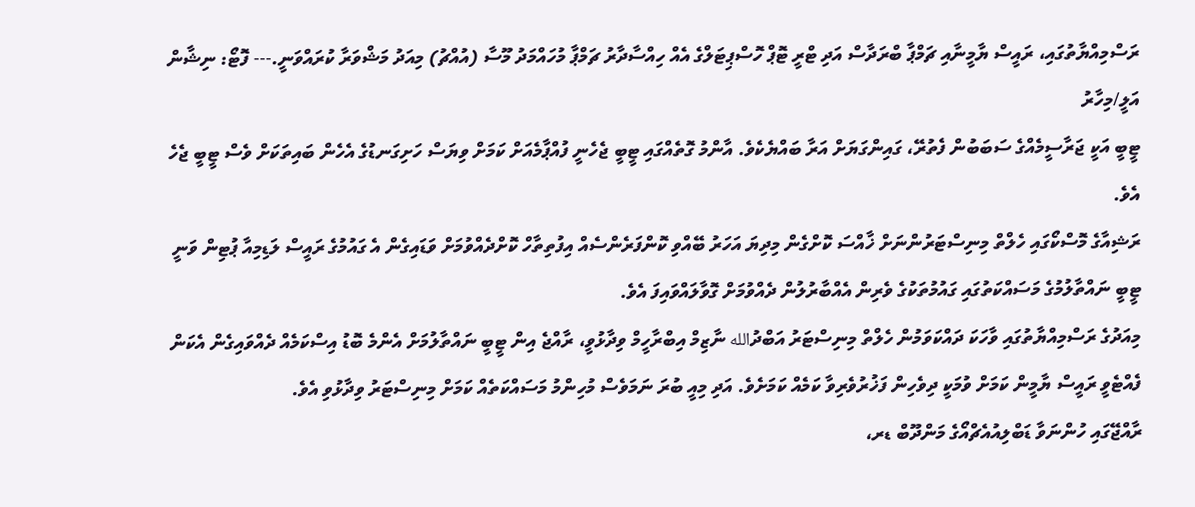ރަސްމިއްޔާތުގައި، ރައީސް ޔާމީނާއި ޗަމްޕާ ބްރަދާސް އަދި ޓްރީ ޓޮޕް ހޮސްޕިޓަލްގެ އެއް ހިއްސާދާރު ޗަމްޕާ މުހައްމަދު މޫސާ (އުއްޗު) މިއަދު މަޝްވަރާ ކުރައްވަނީ.--- ފޮޓޯ: ނިޝާން އަލީ/މިހާރު
ޓީބީ އަކީ ޖަރާސީމެއްގެ ސަބަބުން ފެތުރޭ، ގައިންގަޔަށް އަރާ ބައްޔެކެވެ. އާންމު ގޮތެއްގައި ޓީބީ ޖެހެނީ ފުއްޕާމެއަށް ކަމަށް ވިޔަސް ހަށިގަނޑުގެ އެހެން ބައިތަކަށް ވެސް ޓީބީ ޖެހެ އެވެ.
ރަޝިއާގެ މޮސްކޯގައި ހެލްތް މިނިސްޓަރުންނަށް ޚާއްސަ ކޮށްގެން މިދިޔަ އަހަރު ބޭއްވި ކޮންފަރެންސެއް އިފުތިތާހް ކޮށްދެއްވުމަށް ވަޑައިގެން އެ ގައުމުގެ ރައީސް ލަޑިމިއާ ޕުޓިން ވަނީ ޓީބީ ނައްތާލުމުގެ މަސައްކަތުގައި ގައުމުތަކުގެ ވެރިން އެއްބާރުލުން ދެއްވުމަށް ގޮވާލައްވައިފަ އެވެ.
މިއަދުގެ ރަސްމިއްޔާތުގައި ވާހަކަ ދައްކަވަމުން ހެލްތް މިނިސްޓަރު އަބްދުالله ނާޒިމް އިބްރާހީމް ވިދާޅުވީ، ރާއްޖެ އިން ޓީބީ ނައްތާލުމަށް އެންމެ ބޮޑު އިސްކަމެއް ދެއްވައިގެން އެކަން ފެއްޓެވީ ރައީސް ޔާމީން ކަމަށް ވުމަކީ ދިވެހިން ފަޚުރުވެރިވާ ކަމެއް ކަމަށެވެ. އަދި މިއީ ބުރަ ނަމަވެސް މުހިންމު މަސައްކަތެއް ކަމަށް މިނިސްޓަރު ވިދާޅުވި އެވެ.
ރާއްޖޭގައި ހުންނަވާ ޑަބްލިއުއެޗްއޯގެ މަންދޫބް ޑރ،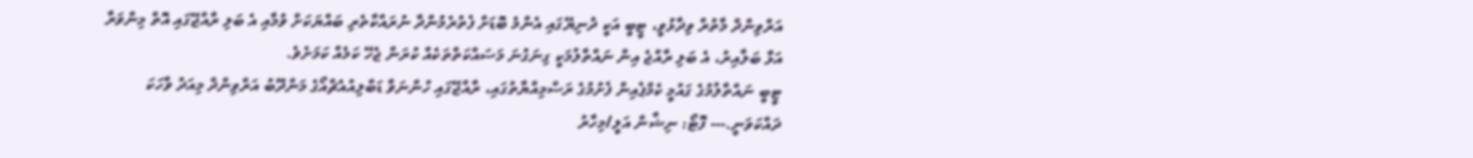އަރްވިންދް މާތުރް ވިދާޅުވީ، ޓީބީ އަކީ ދުނިޔޭގައި އެންމެ ބޮޑަށް ފެތުރެމުންދާ ނުރައްކާތެރި ބައްޔަކަށް ވުމާއި އެ ބަލި ރާއްޖޭގައި އޮތް މިންވަރާ އަޅާ ބަލާއިރު، އެ ބަލި ރާއްޖެ އިން ނައްތާލުމަކީ ގިނަގުނަ މަސައްކަތްތަކެއް ކުރަން ޖެހޭ ކަމެއް ކަމަށެވެ.
ޓީބީ ނައްތާލުމުގެ ގައުމީ ކެމްޕެއިން ފެށުމުގެ ރަސްމިއްޔާތުގައި، ރާއްޖޭގައި ހުންނަވާ ޑަބްލިއުއެޗްއޯގެ މަންދޫބު އަރްވިންދް މިއަދު ވާހަކަ ދައްކަވަނީ.--- ފޮޓޯ: ނިޝާން އަލީ/މިހާރު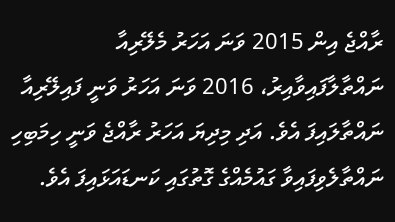ރާއްޖެ އިން 2015 ވަނަ އަހަރު މެލޭރިއާ ނައްތާލާފައިވާއިރު، 2016 ވަނަ އަހަރު ވަނީ ފައިލޭރިއާ ނައްތާލައިފަ އެވެ. އަދި މިދިޔަ އަހަރު ރާއްޖެ ވަނީ ހިމަބިހި ނައްތާލެވިފައިވާ ގައުމެއްގެ ގޮތުގައި ކަނޑައަޅައިފަ އެވެ.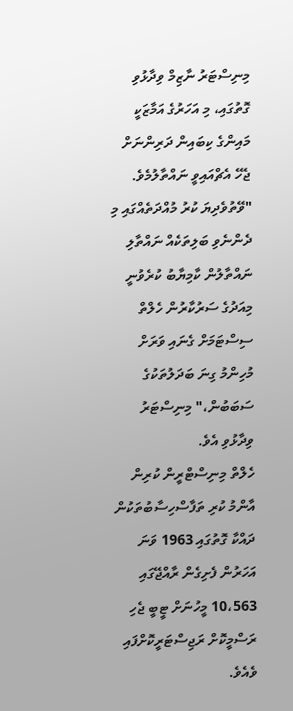މިނިސްޓަރު ނާޒިމް ވިދާޅުވި ގޮތުގައި، މި އަހަރުގެ އަމާޒަކީ މައިންގެ ކިބައިން ދަރިންނަށް ޖެހޭ އެޗްއައިވީ ނައްތާލުމެވެ.
"ވޭތުވެދިޔަ ކުރު މުއްދަތެއްގައި މި ދެންނެވި ބަލިތަކެއް ނައްތާލި ނައްތާލުން ކާމިޔާބު ކުރެވުނީ މިއަދުގެ ސަރުކާރުން ހެލްތް ސިސްޓަމަށް ގެނައި ވަރަށް މުހިންމު ގިނަ ބަދަލުތަކުގެ ސަބަބުން،" މިނިސްޓަރު ވިދާޅުވި އެވެ.
ހެލްތް މިނިސްޓްރީން ކުރިން އާންމު ކުރި ތަފާސްހިސާބުތަކުން ދައްކާ ގޮތުގައި 1963 ވަނަ އަހަރުން ފެށިގެން ރާއްޖޭގައި 10،563 މީހުނަށް ޓީބީ ޖެހި ރަސްމީކޮށް ރަޖިސްޓަރީކޮށްފައި ވެއެވެ.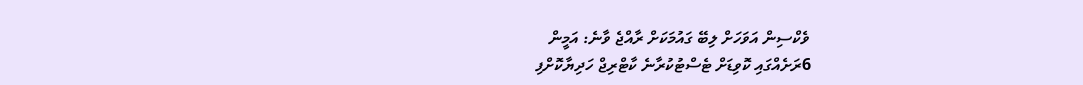ވެކްސިން އަވަހަށް ލިބޭ ގައުމަކަށް ރާއްޖެ ވާނެ: އަމީން
6ރަށެއްގައި ކޮވިޑަށް ޓެސްޓުކުރާނެ ކާޓްރިޖް ހަދިޔާކޮށްފި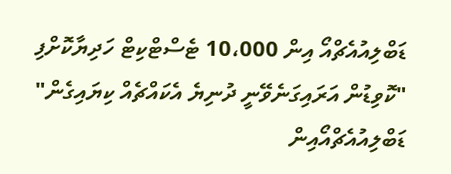ޑަބްލިއުއެޗްއޯ އިން 10،000 ޓެސްޓްކިޓް ހަދިޔާކޮށްފި
"ކޮވިޑުން އަރައިގަނެވޭނީ ދުނިޔެ އެކައްޗެއް ކިޔައިގެން"
ޑަބްލިއުއެޗްއޯއިން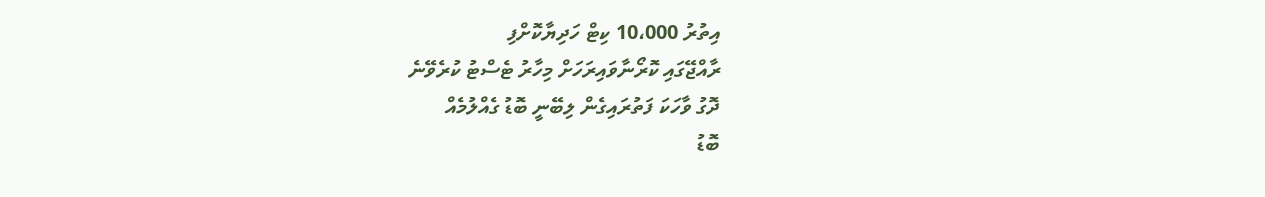އިތުރު 10،000 ކިޓް ހަދިޔާކޮށްފި
ރާއްޖޭގައި ކޮރޯނާވައިރަހަށް މިހާރު ޓެސްޓު ކުރެވޭނެ
ދޮގު ވާހަކަ ފަތުރައިގެން ލިބޭނީ ބޮޑު ގެއްލުމެއް
ބޮޑު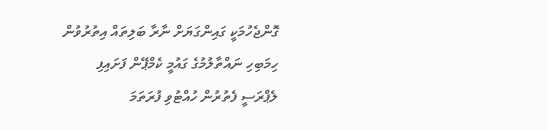ގޮންޖެހުމަކީ ގައިންގަޔަށް ނާރާ ބަލިތައް އިތުރުވުން
ހިމަބިހި ނައްތާލުމުގެ ގައުމީ ކެމްޕޭން ފަށައިފި
ލެޕްރަސީ ފެތުރުން ހުއްޓުވި ފުރަތަމަ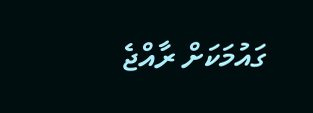ގައުމަކަށް ރާއްޖެ